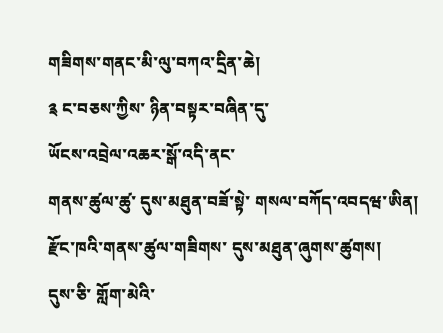གཟིགས་གནང་མི་ལུ་བཀའ་དྲིན་ཆེ།
༉ ང་བཅས་ཀྱིས་ ཉིན་བསྟར་བཞིན་དུ་
ཡོངས་འབྲེལ་འཆར་སྒོ་འདི་ནང་
གནས་ཚུལ་ཚུ་ དུས་མཐུན་བཟོ་སྟེ་ གསལ་བཀོད་འབདཝ་ཨིན།
རྫོང་ཁའི་གནས་ཚུལ་གཟིགས་ དུས་མཐུན་ཞུགས་ཚུགས།
དུས་ཅི་ གློག་མེའི་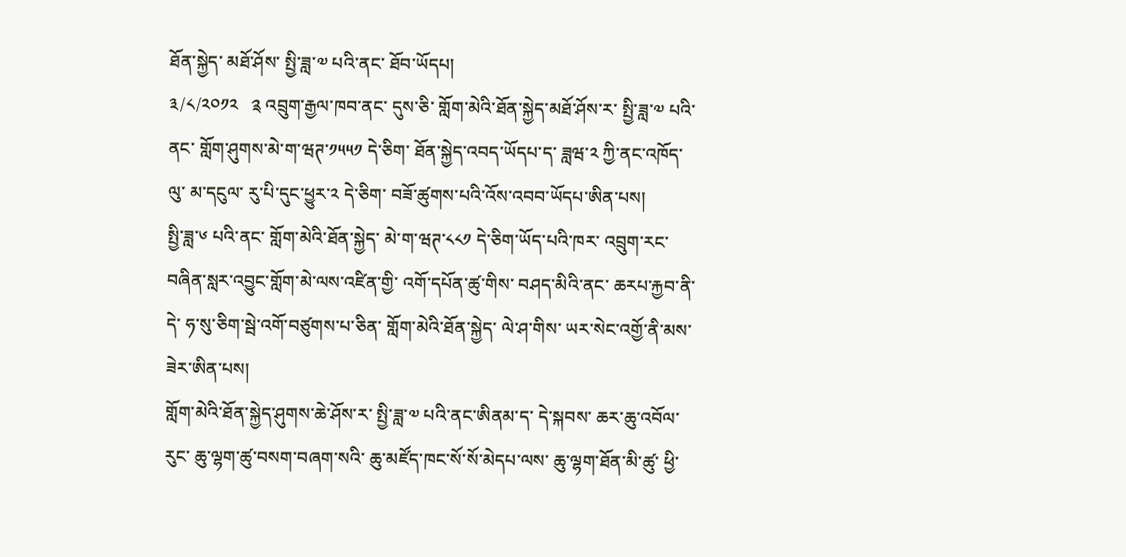ཐོན་སྐྱེད་ མཐོ་ཤོས་ སྤྱི་ཟླ་༧ པའི་ནང་ ཐོབ་ཡོདཔ།
༣/༨/༢༠༡༢   ༉ འབྲུག་རྒྱལ་ཁབ་ནང་ དུས་ཅི་ གློག་མེའི་ཐོན་སྐྱེད་མཐོ་ཤོས་ར་ སྤྱི་ཟླ་༧ པའི་ནང་ གློག་ཤུགས་མེ་ག་ཝཊ་༡༥༥༡ དེ་ཅིག་ ཐོན་སྐྱེད་འབད་ཡོདཔ་ད་ ཟླཝ་༢ ཀྱི་ནང་འཁོད་ལུ་ མ་དངུལ་ རུ་པི་དུང་ཕྱུར་༢ དེ་ཅིག་ བཟོ་ཚུགས་པའི་འོས་འབབ་ཡོདཔ་ཨིན་པས།
སྤྱི་ཟླ་༦ པའི་ནང་ གློག་མེའི་ཐོན་སྐྱེད་ མེ་ག་ཝཊ་༨༨༡ དེ་ཅིག་ཡོད་པའི་ཁར་ འབྲུག་རང་བཞིན་སླར་འབྱུང་གློག་མེ་ལས་འཛིན་གྱི་ འགོ་དཔོན་ཚུ་གིས་ བཤད་མིའི་ནང་ ཆརཔ་རྐྱབ་ནི་དེ་ ཧ་སུ་ཅིག་སྦེ་འགོ་བཙུགས་པ་ཅིན་ གློག་མེའི་ཐོན་སྐྱེད་ ལེ་ཤ་གིས་ ཡར་སེང་འགྱོ་ནི་མས་ཟེར་ཨིན་པས།
གློག་མེའི་ཐོན་སྐྱེད་ཤུགས་ཆེ་ཤོས་ར་ སྤྱི་ཟླ་༧ པའི་ནང་ཨིནམ་ད་ དེ་སྐབས་ ཆར་ཆུ་འབོལ་རུང་ ཆུ་ལྷག་ཚུ་བསག་བཞག་སའི་ ཆུ་མཛོད་ཁང་སོ་སོ་མེདཔ་ལས་ ཆུ་ལྷག་ཐོན་མི་ཚུ་ ཕྱི་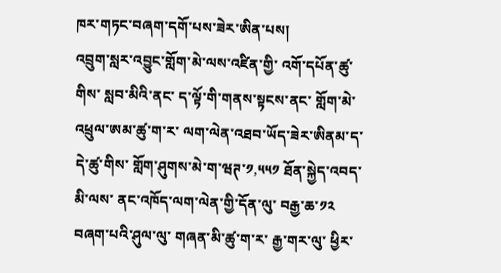ཁར་གཏང་བཞག་དགོ་པས་ཟེར་ཨིན་པས།
འབྲུག་སླར་འབྱུང་གློག་མེ་ལས་འཛིན་གྱི་ འགོ་དཔོན་ཚུ་གིས་ སླབ་མིའི་ནང་ ད་ལྟོ་གི་གནས་སྟངས་ནང་ གློག་མེ་འཕྲུལ་ཨམ་ཚུ་ག་ར་ ལག་ལེན་འཐབ་ཡོད་ཟེར་ཨིནམ་ད་ དེ་ཚུ་གིས་ གློག་ཤུགས་མེ་ག་ཝཊ་༡,༥༥༡ ཐོན་སྐྱེད་འབད་མི་ལས་ ནང་འཁོད་ལག་ལེན་གྱི་དོན་ལུ་ བརྒྱ་ཆ་༡༢ བཞག་པའི་ཤུལ་ལུ་ གཞན་མི་ཚུ་ག་ར་ རྒྱ་གར་ལུ་ ཕྱིར་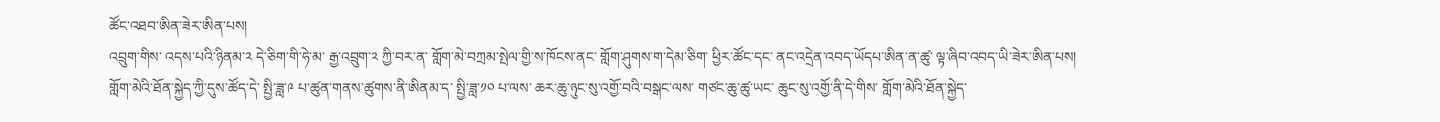ཚོང་འཐབ་ཨིན་ཟེར་ཨིན་པས།
འབྲུག་གིས་ འདས་པའི་ཉིནམ་༢ དེ་ཅིག་གི་ཧེ་མ་ རྒྱ་འབྲུག་༢ ཀྱི་བར་ན་ གློག་མེ་བཀྲམ་སྤེལ་གྱི་ས་ཁོངས་ནང་ གློག་ཤུགས་ག་དེམ་ཅིག་ ཕྱིར་ཚོང་དང་ ནང་འདྲེན་འབད་ཡོདཔ་ཨིན་ན་ཚུ་ ལྟ་ཞིབ་འབད་ཡི་ཟེར་ཨིན་པས།
གློག་མེའི་ཐོན་སྐྱེད་ཀྱི་དུས་ཚོད་དེ་ སྤྱི་ཟླ་༩ པ་ཚུན་གནས་ཚུགས་ནི་ཨིནམ་ད་ སྤྱི་ཟླ་༡༠ པ་ལས་ ཆར་ཆུ་ཉུང་སུ་འགྱོ་བའི་བསྒང་ལས་ གཙང་ཆུ་ཚུ་ཡང་ ཆུང་སུ་འགྱོ་ནི་དེ་གིས་ གློག་མེའི་ཐོན་སྐྱེད་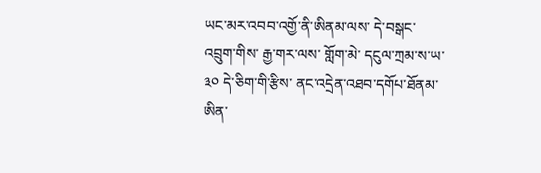ཡང་མར་འབབ་འགྱོ་ནི་ཨིནམ་ལས་ དེ་བསྒང་ འབྲུག་གིས་ རྒྱ་གར་ལས་ གློག་མེ་ དངུལ་ཀྲམ་ས་ཡ་༣༠ དེ་ཅིག་གི་རྩིས་ ནང་འདྲེན་འཐབ་དགོཔ་ཐོནམ་ཨིན་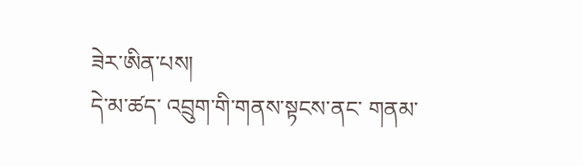ཟེར་ཨིན་པས།
དེ་མ་ཚད་ འབྲུག་གི་གནས་སྟངས་ནང་ གནམ་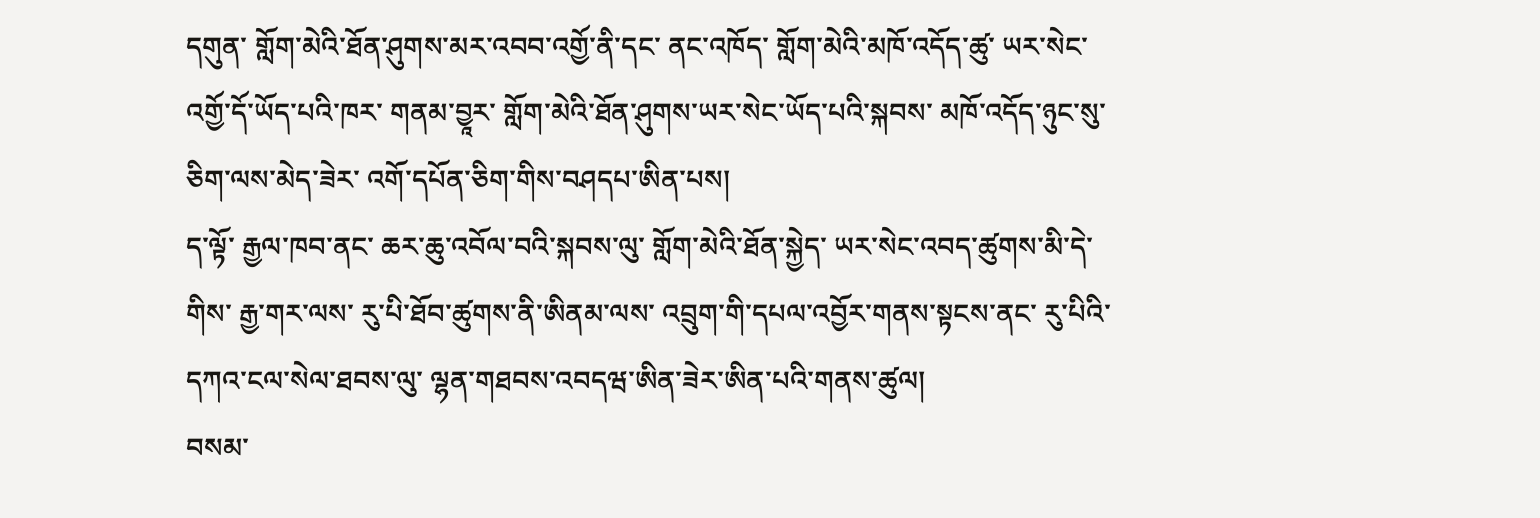དགུན་ གློག་མེའི་ཐོན་ཤུགས་མར་འབབ་འགྱོ་ནི་དང་ ནང་འཁོད་ གློག་མེའི་མཁོ་འདོད་ཚུ་ ཡར་སེང་འགྱོ་དོ་ཡོད་པའི་ཁར་ གནམ་བྱཱར་ གློག་མེའི་ཐོན་ཤུགས་ཡར་སེང་ཡོད་པའི་སྐབས་ མཁོ་འདོད་ཉུང་སུ་ཅིག་ལས་མེད་ཟེར་ འགོ་དཔོན་ཅིག་གིས་བཤདཔ་ཨིན་པས།
ད་ལྟོ་ རྒྱལ་ཁབ་ནང་ ཆར་ཆུ་འབོལ་བའི་སྐབས་ལུ་ གློག་མེའི་ཐོན་སྐྱེད་ ཡར་སེང་འབད་ཚུགས་མི་དེ་གིས་ རྒྱ་གར་ལས་ རུ་པི་ཐོབ་ཚུགས་ནི་ཨིནམ་ལས་ འབྲུག་གི་དཔལ་འབྱོར་གནས་སྟངས་ནང་ རུ་པིའི་དཀའ་ངལ་སེལ་ཐབས་ལུ་ ལྷན་གཐབས་འབདཝ་ཨིན་ཟེར་ཨིན་པའི་གནས་ཚུལ།
བསམ་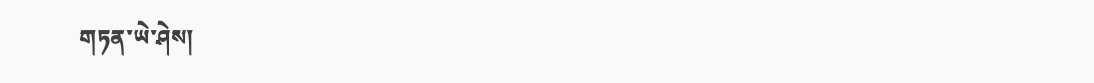གཏན་ཡེ་ཤེས།